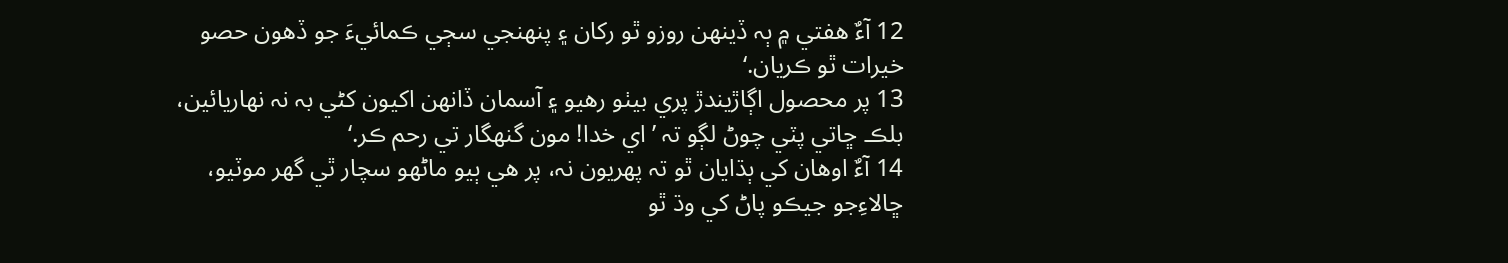12 آءٌ ھفتي ۾ ٻہ ڏينھن روزو ٿو رکان ۽ پنھنجي سڄي ڪمائيءَ جو ڏھون حصو خيرات ٿو ڪريان.‘
13 پر محصول اڳاڙيندڙ پري بيٺو رھيو ۽ آسمان ڏانھن اکيون کڻي بہ نہ نھاريائين، بلڪ ڇاتي پٽي چوڻ لڳو تہ ’اي خدا! مون گنھگار تي رحم ڪر.‘
14 آءٌ اوھان کي ٻڌايان ٿو تہ پھريون نہ، پر ھي ٻيو ماڻھو سچار ٿي گھر موٽيو، ڇالاءِجو جيڪو پاڻ کي وڌ ٿو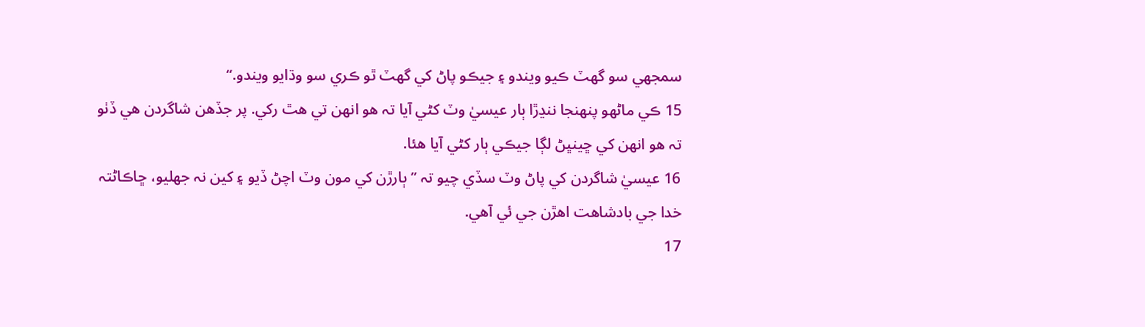سمجھي سو گھٽ ڪيو ويندو ۽ جيڪو پاڻ کي گھٽ ٿو ڪري سو وڌايو ويندو.“
15 ڪي ماڻھو پنھنجا ننڍڙا ٻار عيسيٰ وٽ کڻي آيا تہ ھو انھن تي ھٿ رکي. پر جڏھن شاگردن ھي ڏٺو تہ ھو انھن کي ڇينڀڻ لڳا جيڪي ٻار کڻي آيا ھئا.
16 عيسيٰ شاگردن کي پاڻ وٽ سڏي چيو تہ ”ٻارڙن کي مون وٽ اچڻ ڏيو ۽ کين نہ جھليو، ڇاڪاڻتہ خدا جي بادشاھت اھڙن جي ئي آھي.
17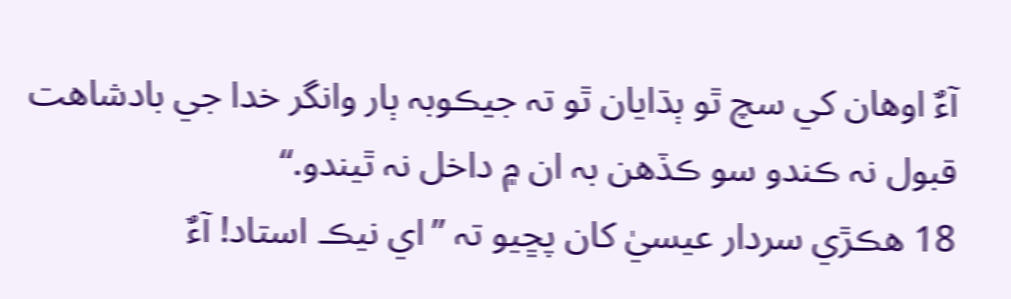آءٌ اوھان کي سچ ٿو ٻڌايان ٿو تہ جيڪوبہ ٻار وانگر خدا جي بادشاھت قبول نہ ڪندو سو ڪڏھن بہ ان ۾ داخل نہ ٿيندو.“
18 ھڪڙي سردار عيسيٰ کان پڇيو تہ ”اي نيڪ استاد! آءٌ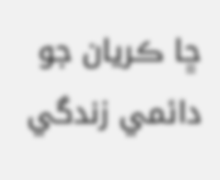ڇا ڪريان جو دائمي زندگي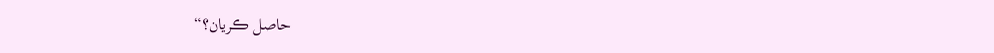حاصل ڪريان؟“